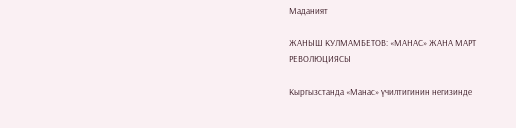Маданият

ЖАНЫШ КУЛМАМБЕТОВ: «МАНАС» ЖАНА МАРТ РЕВОЛЮЦИЯСЫ

Кыргызстанда «Манас» үчилтигинин негизинде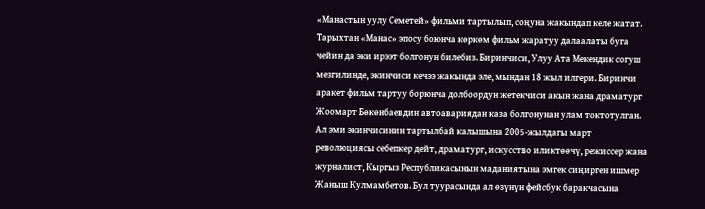«Манастын уулу Семетей» фильми тартылып, соңуна жакындап келе жатат. Тарыхтан «Манас» эпосу боюнча көркөм фильм жаратуу далаалаты буга чейин да эки ирээт болгонун билебиз. Биринчиси, Улуу Ата Мекендик согуш мезгилинде, экинчиси кечээ жакында эле, мындан 18 жыл илгери. Биринчи аракет фильм тартуу борюнча долбоордун жетекчиси акын жана драматург Жоомарт Бөкөнбаевдин автоавариядан каза болгонунан улам токтотулган. Ал эми экинчисинин тартылбай калышына 2005-жылдагы март революциясы себепкер дейт, драматург, искусство иликтөөчү, режиссер жана журналист, Кыргыз Республикасынын маданиятына эмгек сиңирген ишмер Жаныш Кулмамбетов. Бул туурасында ал өзүнүн фейсбук баракчасына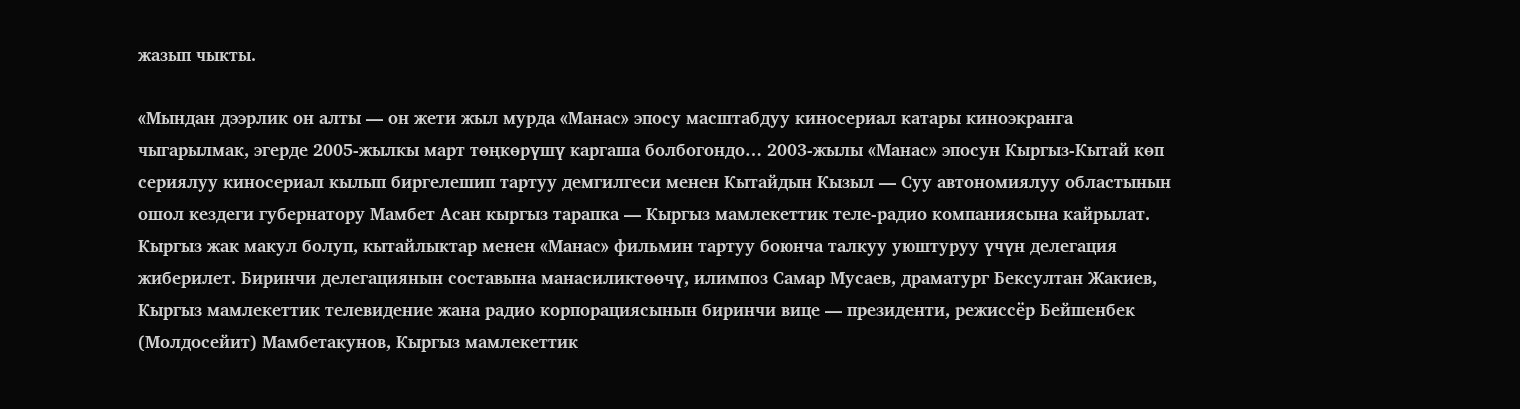жазып чыкты.

«Мындан дээрлик он алты — он жети жыл мурда «Манас» эпосу масштабдуу киносериал катары киноэкранга чыгарылмак, эгерде 2005-жылкы март төңкөрүшү каргаша болбогондо… 2003-жылы «Манас» эпосун Кыргыз-Кытай көп сериялуу киносериал кылып биргелешип тартуу демгилгеси менен Кытайдын Кызыл — Суу автономиялуу областынын ошол кездеги губернатору Мамбет Асан кыргыз тарапка — Кыргыз мамлекеттик теле-радио компаниясына кайрылат. Кыргыз жак макул болуп, кытайлыктар менен «Манас» фильмин тартуу боюнча талкуу уюштуруу үчүн делегация жиберилет. Биринчи делегациянын составына манасиликтөөчү, илимпоз Самар Мусаев, драматург Бексултан Жакиев, Кыргыз мамлекеттик телевидение жана радио корпорациясынын биринчи вице — президенти, режиссёр Бейшенбек (Молдосейит) Мамбетакунов, Кыргыз мамлекеттик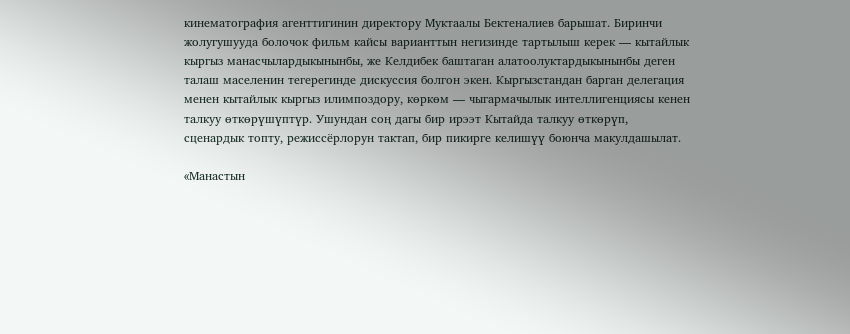кинематография агенттигинин директору Муктаалы Бектеналиев барышат. Биринчи жолугушууда болочок фильм кайсы варианттын негизинде тартылыш керек — кытайлык кыргыз манасчылардыкынынбы, же Келдибек баштаган алатоолуктардыкынынбы деген талаш маселенин тегерегинде дискуссия болгон экен. Кыргызстандан барган делегация менен кытайлык кыргыз илимпоздору, көркөм — чыгармачылык интеллигенциясы кенен талкуу өткөрүшүптүр. Ушундан соң дагы бир ирээт Кытайда талкуу өткөрүп, сценардык топту, режиссёрлорун тактап, бир пикирге келишүү боюнча макулдашылат.

«Манастын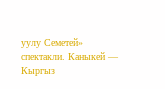уулу Семетей» спектакли. Каныкей — Кыргыз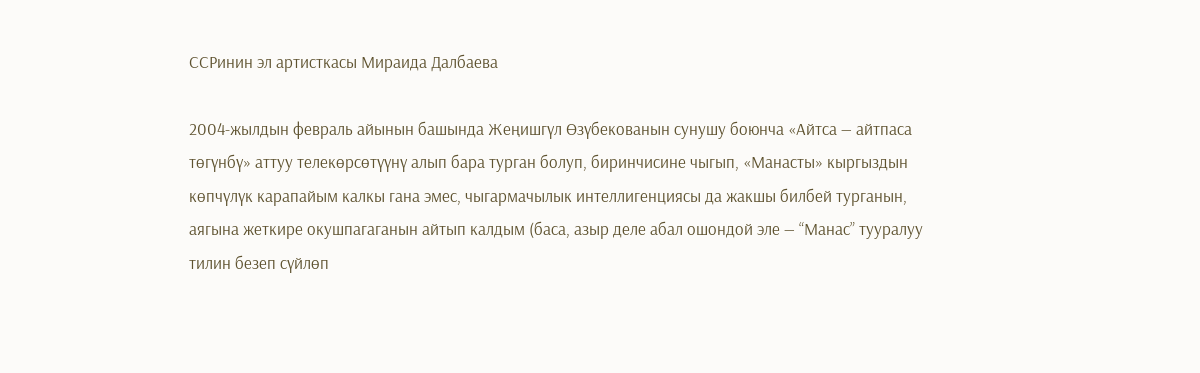ССРинин эл артисткасы Мираида Далбаева

2004-жылдын февраль айынын башында Жеңишгүл Өзүбекованын сунушу боюнча «Айтса — айтпаса төгүнбү» аттуу телекөрсөтүүнү алып бара турган болуп, биринчисине чыгып, «Манасты» кыргыздын көпчүлүк карапайым калкы гана эмес, чыгармачылык интеллигенциясы да жакшы билбей турганын, аягына жеткире окушпагаганын айтып калдым (баса, азыр деле абал ошондой эле — “Манас” тууралуу тилин безеп сүйлөп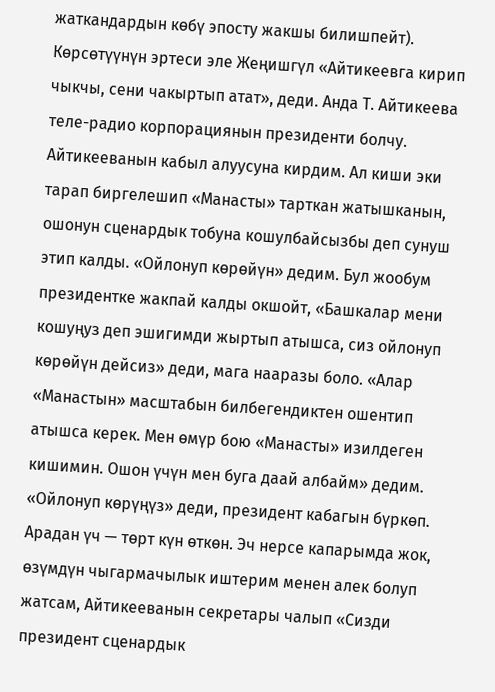жаткандардын көбү эпосту жакшы билишпейт). Көрсөтүүнүн эртеси эле Жеңишгүл «Айтикеевга кирип чыкчы, сени чакыртып атат», деди. Анда Т. Айтикеева теле-радио корпорациянын президенти болчу. Айтикееванын кабыл алуусуна кирдим. Ал киши эки тарап биргелешип «Манасты» тарткан жатышканын, ошонун сценардык тобуна кошулбайсызбы деп сунуш этип калды. «Ойлонуп көрөйүн» дедим. Бул жообум президентке жакпай калды окшойт, «Башкалар мени кошуңуз деп эшигимди жыртып атышса, сиз ойлонуп көрөйүн дейсиз» деди, мага нааразы боло. «Алар «Манастын» масштабын билбегендиктен ошентип атышса керек. Мен өмүр бою «Манасты» изилдеген кишимин. Ошон үчүн мен буга даай албайм» дедим. «Ойлонуп көрүңүз» деди, президент кабагын бүркөп. Арадан үч — төрт күн өткөн. Эч нерсе капарымда жок, өзүмдүн чыгармачылык иштерим менен алек болуп жатсам, Айтикееванын секретары чалып «Сизди президент сценардык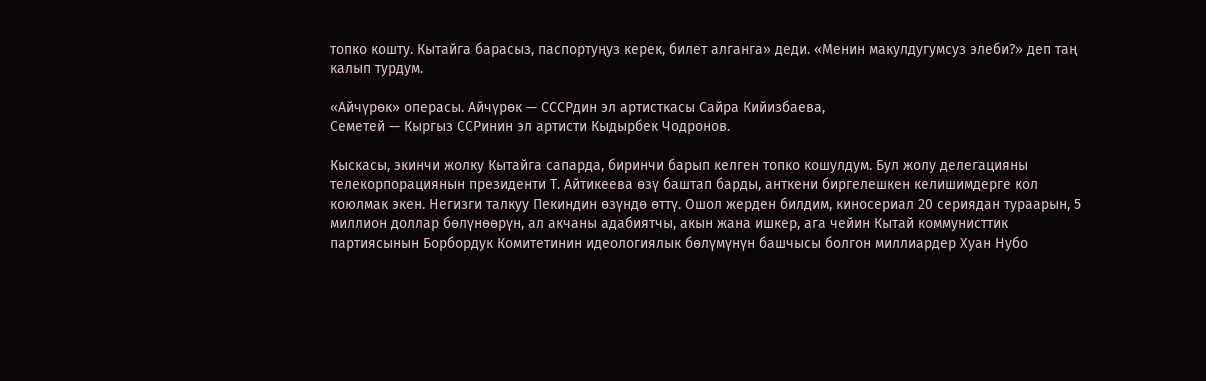топко кошту. Кытайга барасыз, паспортуңуз керек, билет алганга» деди. «Менин макулдугумсуз элеби?» деп таң калып турдум.

«Айчүрөк» операсы. Айчүрөк — СССРдин эл артисткасы Сайра Кийизбаева,
Семетей — Кыргыз ССРинин эл артисти Кыдырбек Чодронов.

Кыскасы, экинчи жолку Кытайга сапарда, биринчи барып келген топко кошулдум. Бул жолу делегацияны телекорпорациянын президенти Т. Айтикеева өзү баштап барды, анткени биргелешкен келишимдерге кол коюлмак экен. Негизги талкуу Пекиндин өзүндө өттү. Ошол жерден билдим, киносериал 20 сериядан тураарын, 5 миллион доллар бөлүнөөрүн, ал акчаны адабиятчы, акын жана ишкер, ага чейин Кытай коммунисттик партиясынын Борбордук Комитетинин идеологиялык бөлүмүнүн башчысы болгон миллиардер Хуан Нубо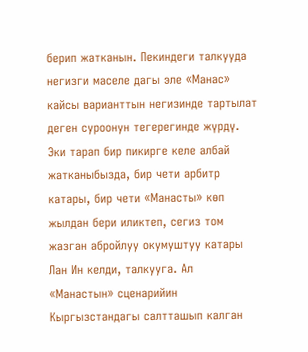берип жатканын. Пекиндеги талкууда негизги маселе дагы эле «Манас» кайсы варианттын негизинде тартылат деген суроонун тегерегинде жүрдү. Эки тарап бир пикирге келе албай жатканыбызда, бир чети арбитр катары, бир чети «Манасты» көп жылдан бери иликтеп, сегиз том жазган абройлуу окумуштуу катары Лан Ин келди, талкууга. Ал «Манастын» сценарийин Кыргызстандагы салтташып калган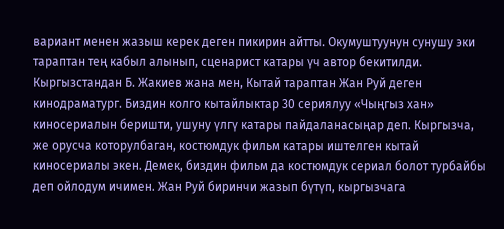вариант менен жазыш керек деген пикирин айтты. Окумуштуунун сунушу эки тараптан тең кабыл алынып, сценарист катары үч автор бекитилди. Кыргызстандан Б. Жакиев жана мен, Кытай тараптан Жан Руй деген кинодраматург. Биздин колго кытайлыктар 30 сериялуу «Чыңгыз хан» киносериалын беришти, ушуну үлгү катары пайдаланасыңар деп. Кыргызча, же орусча которулбаган, костюмдук фильм катары иштелген кытай киносериалы экен. Демек, биздин фильм да костюмдук сериал болот турбайбы деп ойлодум ичимен. Жан Руй биринчи жазып бүтүп, кыргызчага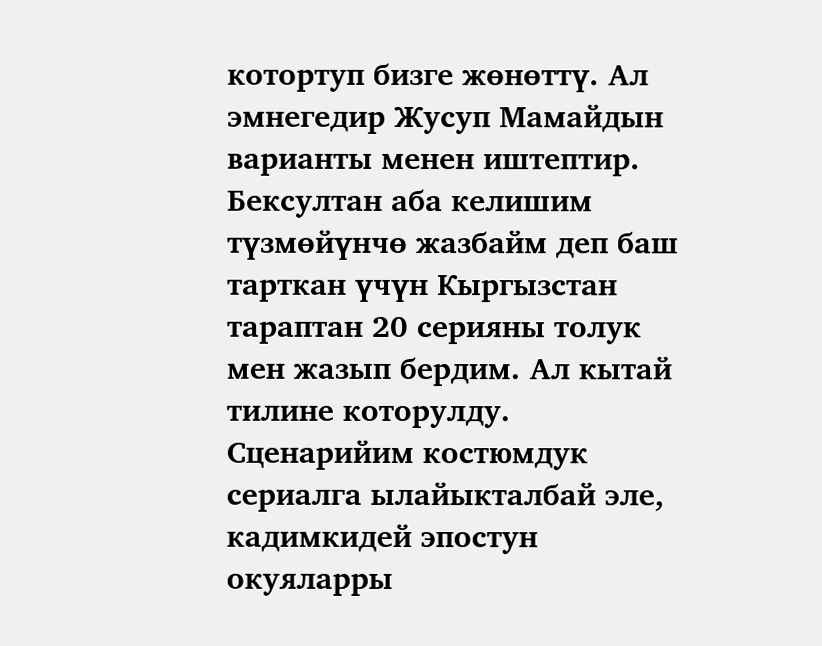котортуп бизге жөнөттү. Ал эмнегедир Жусуп Мамайдын варианты менен иштептир. Бексултан аба келишим түзмөйүнчө жазбайм деп баш тарткан үчүн Кыргызстан тараптан 20 серияны толук мен жазып бердим. Ал кытай тилине которулду. Сценарийим костюмдук сериалга ылайыкталбай эле, кадимкидей эпостун окуяларры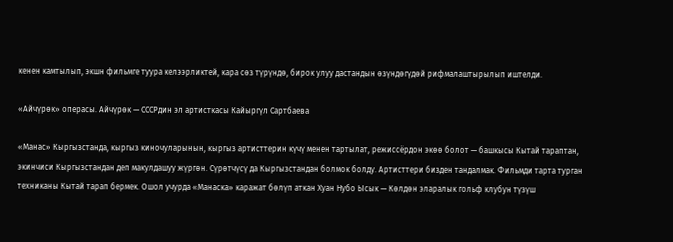кенен камтылып, экшн фильмге туура келээрликтей, кара сөз түрүндө, бирок улуу дастандын өзүндөгүдөй рифмалаштырылып иштелди.

«Айчүрөк» операсы. Айчүрөк — СССРдин эл артисткасы Кайыргүл Сартбаева

«Манас» Кыргызстанда, кыргыз киночуларынын, кыргыз артисттерин күчү менен тартылат, режиссёрдон экөө болот — башкысы Кытай тараптан, экинчиси Кыргызстандан деп макулдашуу жүргөн. Сүрөтчүсү да Кыргызстандан болмок болду. Артисттери бизден тандалмак. Фильмди тарта турган техниканы Кытай тарап бермек. Ошол учурда «Манаска» каражат бөлүп аткан Хуан Нубо Ысык — Көлдөн эларалык гольф клубун түзүш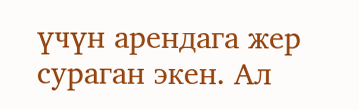үчүн арендага жер сураган экен. Ал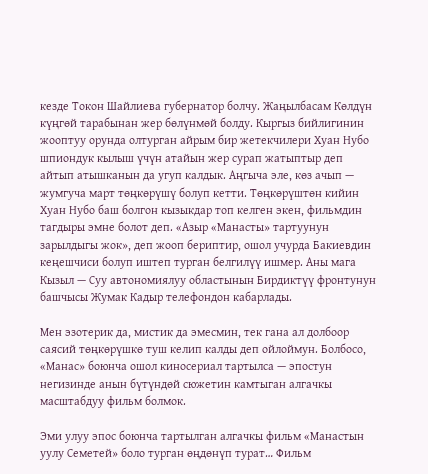кезде Токон Шайлиева губернатор болчу. Жаңылбасам Көлдүн күңгөй тарабынан жер бөлүнмөй болду. Кыргыз бийлигинин жооптуу орунда олтурган айрым бир жетекчилери Хуан Нубо шпиондук кылыш үчүн атайын жер сурап жатыптыр деп айтып атышканын да угуп калдык. Аңгыча эле, көз ачып — жумгуча март төңкөрүшү болуп кетти. Төңкөрүштөн кийин Хуан Нубо баш болгон кызыкдар топ келген экен, фильмдин тагдыры эмне болот деп. «Азыр «Манасты» тартуунун зарылдыгы жок», деп жооп бериптир, ошол учурда Бакиевдин кеңешчиси болуп иштеп турган белгилүү ишмер. Аны мага Кызыл — Суу автономиялуу областынын Бирдиктүү фронтунун башчысы Жумак Кадыр телефондон кабарлады.

Мен эзотерик да, мистик да эмесмин, тек гана ал долбоор саясий төңкөрүшкө туш келип калды деп ойлоймун. Болбосо, «Манас» боюнча ошол киносериал тартылса — эпостун негизинде анын бүтүндөй сюжетин камтыган алгачкы масштабдуу фильм болмок.

Эми улуу эпос боюнча тартылган алгачкы фильм «Манастын уулу Семетей» боло турган өңдөнүп турат… Фильм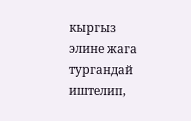кыргыз элине жага тургандай иштелип,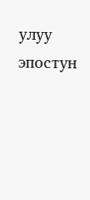улуу эпостун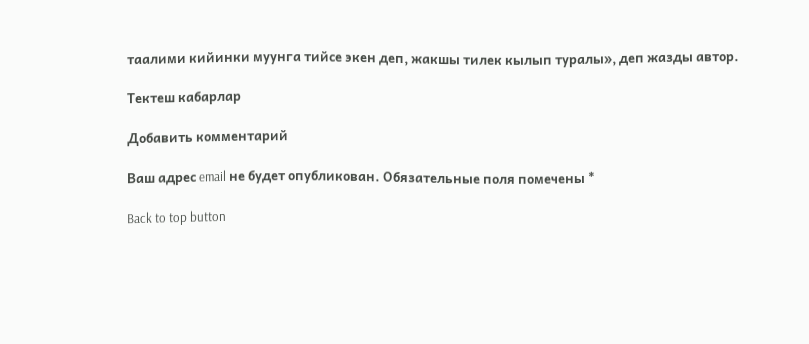таалими кийинки муунга тийсе экен деп, жакшы тилек кылып туралы», деп жазды автор.

Тектеш кабарлар

Добавить комментарий

Ваш адрес email не будет опубликован. Обязательные поля помечены *

Back to top button